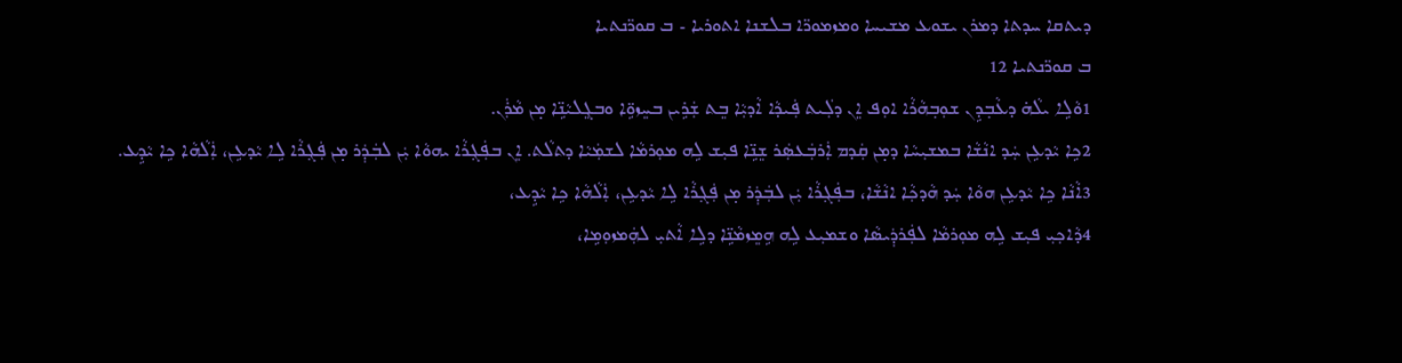ܕܝܬܩܐ ܚܕܬܐ ܕܡܪܢ ܝܫܘܥ ܡܫܝܚܐ ܘܡܙܡܘܪ̈ܐ ܒܠܫܢܐ ܐܬܘܪܝܐ - ܒ ܩܘܪ̈ܢܬܝܐ
ܒ ܩܘܪ̈ܢܬܝܐ 12
1ܘܵܠܹܐ ܝܠܵܗ̇ ܕܥܵܒ݂ܕܹܢ ܫܘܼܒ݂ܗܵܪܵܐ ܐܘܼܦ ܐܸܢ ܕܠܲܝܬ ܦܲܝܕܵܐ ܐܵܕܝܼܵܐ ܒܸܬ ܫܲܪܹܝܢ ܒܚܸܙܘܹ̈ܐ ܘܒܓܸܠܝܵܢܹ̈ܐ ܡ̣ܢ ܡܵܪܲܢ.
2ܟܹܐ ܝܵܕܥܹܢ ܚܲܕ ܐܢܵܫܵܐ ܒܡܫܝܼܚܵܐ ܕܡ̣ܢ ܩܲܕܡ ܐܲܪܒܲܥܣܲܪ ܫܸܢܹ̈ܐ ܦܝܼܫ ܠܹܗ ܡܘܼܪܡܵܐ ܠܫܡܲܝܵܐ ܕܬܠܵܬ. ܐܸܢ ܒܦܲܓ݂ܪܵܐ ܝܗܘܵܐ ܝܲܢ ܠܒܲܕܲܪ ܡ̣ܢ ܦܲܓ݂ܪܵܐ ܠܹܐ ܝܵܕܥܹܢ، ܐܲܠܵܗܵܐ ܟܹܐ ܝܵܕܹܥ.
3ܐܵܢܵܐ ܟܹܐ ܝܵܕܥܹܢ ܗܘܵܐ ܚܲܕ ܗܵܕܟ݂ܵܐ ܐܢܵܫܵܐ، ܒܦܲܓ݂ܪܵܐ ܝܲܢ ܠܒܲܕܲܪ ܡ̣ܢ ܦܲܓ݂ܪܵܐ ܠܹܐ ܝܵܕܥܹܢ، ܐܲܠܵܗܵܐ ܟܹܐ ܝܵܕܹܥ،
4ܕܵܐܟ݂ܝܼ ܦܝܼܫ ܠܹܗ ܡܘܼܪܡܵܐ ܠܦܲܪܕܲܝܣܵܐ ܘܫܡܝܼܥ ܠܹܗ ܗܹܡܸܙܡܵܢܹ̈ܐ ܕܠܹܐ ܐܵܬ‌ܝܼ ܠܗܲܡܙܘܼܡܹܐ،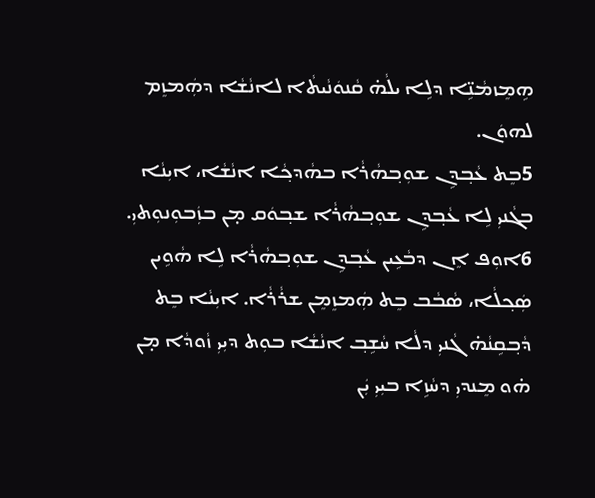ܗܹܡܸܙܡܵܢܹ̈ܐ ܕܠܹܐ ܝܠܵܗ̇ ܩܵܢܘܿܢܵܝܬܵ‌ܐ ܠܐܢܵܫܵܐ ܕܗܲܡܙܸܡ ܠܗܘܿܢ.
5ܒܸܬ ܥܵܒ݂ܕܹܢ ܫܘܼܒ݂ܗܵܪܵܐ ܒܗܵܕܟ݂ܵܐ ܐܢܵܫܵܐ، ܐܝܼܢܵܐ ܒܓܵܢܝܼ ܠܹܐ ܥܵܒ݂ܕܹܢ ܫܘܼܒ݂ܗܵܪܵܐ ܫܒ݂ܘܿܩ ܡ̣ܢ ܒܙܲܒܘܼܢܘܼܬ‌ܝܼ.
6ܐܘܼܦ ܐܸܢ ܕܒܵܥܹܝܢ ܥܵܒ݂ܕܹܢ ܫܘܼܒ݂ܗܵܪܵܐ ܠܹܐ ܗܵܘܹܝܢ ܣܲܟ݂ܠܵܐ، ܣܵܒܵܒ ܒܸܬ ܗܲܡܙܸܡܸܢ ܫܪܵܪܵܐ. ܐܝܼܢܵܐ ܒܸܬ ܕܵܒ݂ܩܹܢܵܗ̇ ܓܵܢܝܼ ܕܠܵܐ ܚܵܫܹܒ݂ ܐܢܵܫܵܐ ܒܘܼܬ ܕܝܼܝܼ ܙܵܘܕܵܐ ܡ̣ܢ ܗ̇ܘ ܡܸܢܕܝܼ ܕܚܵܙܹܐ ܒܝܼܝܼ ܝܲܢ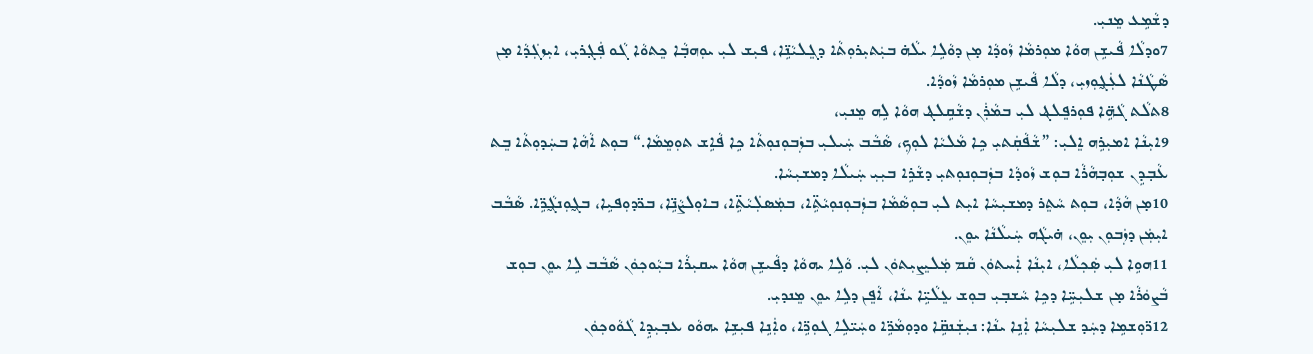ܕܫܵܡܹܥ ܡܸܢܝܼ.
7ܘܕܠܵܐ ܦܵܝܫܹܢ ܗܘܵܐ ܡܘܼܪܡܵܐ ܙܵܘܕܵܐ ܡ̣ܢ ܕܘܵܠܹܐ ܝܠܵܗ̇ ܒܝܲܬܝܼܪܘܼܬܵ‌ܐ ܕܓܸܠܝܵܢܹ̈ܐ، ܦܝܼܫ ܠܝܼ ܝܘܼܗܒ݂ܵܐ ܟܸܬܘܵܐ ܓܵܘ ܦܲܓ݂ܪܝܼ، ܐܝܼܙܓܲܕܵܐ ܡ̣ܢ ܣܵܛܵܢܵܐ ܠܥܲܓ̰ܘܼܙܝܼ، ܕܠܵܐ ܦܵܝܫܹܢ ܡܘܼܪܡܵܐ ܙܵܘܕܵܐ.
8ܬܠܵܬ ܓܵܗܹ̈ܐ ܦܘܼܪܦܸܠܔ ܠܝܼ ܒܡܵܪܲܢ ܕܫܵܩܹܠܔ ܗܘܵܐ ܠܹܗ ܡܸܢܝܼ،
9ܐܝܼܢܵܐ ܐܡܝܼܪܹܗ ܐܸܠܝܼ: ”ܫܵܦܵܩܲܬ‌ܝܼ ܟܹܐ ܡܵܠܝܵܐ ܠܘܼܟ݂، ܣܵܒܵܒ ܚܲܝܠܝܼ ܒܙܲܒܘܼܢܘܼܬܵ‌ܐ ܟܹܐ ܦܵܐܹܫ ܬܘܼܡܸܡܵܐ.“ ܒܘܼܬ ܐܵܗܵܐ ܒܚܲܕܘܼܬܵ‌ܐ ܒܸܬ ܥܵܒ݂ܕܹܢ ܫܘܼܒ݂ܗܵܪܵܐ ܒܘܼܫ ܙܵܘܕܵܐ ܒܙܲܒܘܼܢܘܼܬ‌ܝܼ ܕܫܵܪܹܐ ܒܝܼܝܼ ܚܲܝܠܵܐ ܕܡܫܝܼܚܵܐ.
10ܡ̣ܢ ܗܵܕܵܐ، ܒܘܼܬ ܚܵܬܸܪ ܕܡܫܝܼܚܵܐ ܐܝܼܬ ܠܝܼ ܒܘܼܣܵܡܵܐ ܒܙܲܒܘܼܢܘܼܝܵܬܹ̈‌ܐ، ܒܡܲܣܠܲܝܵܬܹ̈‌ܐ، ܒܐܘܼܠܨܵܢܹ̈ܐ، ܒܪ̈ܕܘܼܦܝܹܐ، ܒܓ̰ܘܼܢܓ̰ܵܪܹ̈ܐ. ܣܵܒܵܒ ܐܝܼܡܲܢ ܕܙܲܒܘܼܢ ܝܼܘܸܢ، ܗ̇ܝܓܵܗ ܚܲܝܠܵܢܵܐ ܝܘܸܢ.
11ܗܘܹܐ ܠܝܼ ܣܲܟ݂ܠܵܐ، ܐܝܼܢܵܐ ܐܲܚܬܘܿܢ ܩܵܡ ܡܲܠܝܸܨܝܼܬܘܿܢ ܠܝܼ. ܘܵܠܹܐ ܝܗܘܵܐ ܕܦܵܝܫܹܢ ܗܘܵܐ ܚܩܝܼܪܵܐ ܒܝܼܵܘܟ݂ܘܿܢ ܣܵܒܵܒ ܠܹܐ ܝܘܸܢ ܒܘܼܫ ܒܵܨܘܿܪܵܐ ܡ̣ܢ ܫܠܝܼܚܹ̈ܐ ܕܟܹܐ ܚܵܫܒ݂ܝܼ ܒܘܼܫ ܥܸܠܵܝܹ̈ܐ ܝܢܵܐ، ܐܵܦܸܢ ܕܠܹܐ ܝܘܸܢ ܡܸܢܕܝܼ.
12ܪ̈ܘܼܫܡܹܐ ܕܚܲܕ ܫܠܝܼܚܵܐ ܐܲܢܹܐ ܝܢܵܐ: ܢܝܼܫܲܢܩܹ̈ܐ ܘܕܘܼܡܵܪܹ̈ܐ ܘܚܲܝ̈ܠܹܐ ܓܘܼܪܹ̈ܐ، ܘܐܲܢܹܐ ܦܝܼܫܹܐ ܝܗܘܵܘ ܥܒ݂ܝܼܕܹܐ ܓܵܘܵܘܟ݂ܘܿܢ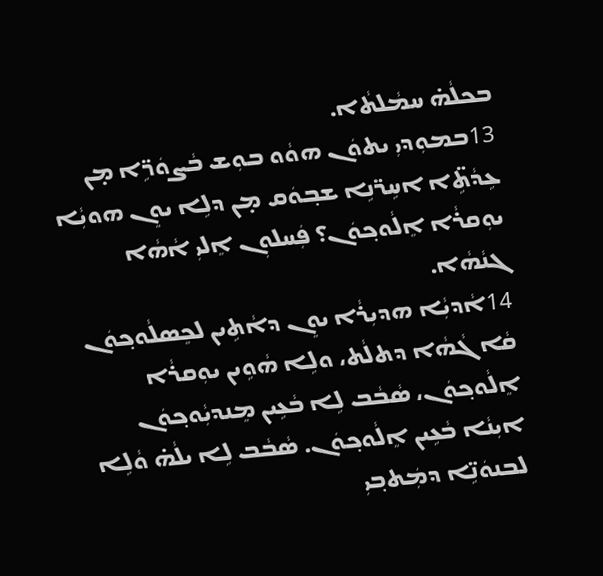ܒܟܠܵܗ̇ ܚܡܵܠܬܵ‌ܐ.
13ܒܡܘܼܕܝܼ ܝܬܘܿܢ ܗܘܵܘ ܒܘܼܫ ܒܵܨܘܿܪܹ̈ܐ ܡ̣ܢ ܥܹܕܵܬܹ̈‌ܐ ܐܚܹܪ̈ܢܹܐ ܫܒ݂ܘܿܩ ܡ̣ܢ ܕܠܹܐ ܝܘܸܢ ܗܘܝܼܵܐ ܝܘܼܩܪܵܐ ܐܸܠܵܘܟ݂ܘܿܢ؟ ܦܲܚܠܘܼܢ ܐܸܠܝܼ ܐܵܗܵܐ ܓܢܵܗܵܐ.
14ܐܵܕܝܼܵܐ ܗܕܝܼܪܵܐ ܝܘܸܢ ܕܐܵܬܹܝܢ ܠܟܸܣܠܵܘܟ݂ܘܿܢ ܩܵܐ ܓܵܗܵܐ ܕܬܠܵܬ، ܘܠܹܐ ܗܵܘܹܝܢ ܝܘܼܩܪܵܐ ܐܸܠܵܘܟ݂ܘܿܢ، ܣܵܒܵܒ ܠܹܐ ܒܵܥܹܝܢ ܡܸܢܕܝܼܵܘܟ݂ܘܿܢ ܐܝܼܢܵܐ ܒܵܥܹܝܢ ܐܸܠܵܘܟ݂ܘܿܢ. ܣܵܒܵܒ ܠܹܐ ܝܠܵܗ̇ ܘܵܠܹܐ ܠܒܢܘܿܢܹ̈ܐ ܕܡܲܬܒ݂ܝܼ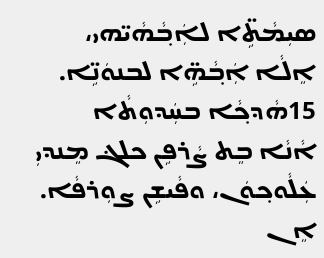ܣܝܼܡܵܬܹ̈‌ܐ ܠܐܲܒ݂ܵܗܵܝ̈ܗ‌ܝ، ܐܸܠܵܐ ܐܲܒ݂ܵܗܹ̈ܐ ܠܒܢܘܿܢܹ̈ܐ.
15ܗܵܕܟ݂ܵܐ ܒܚܲܕܘܼܬܵ‌ܐ ܐܵܢܵܐ ܒܸܬ ܨܵܪܦܹܢ ܟܠܔ ܡܸܢܕܝܼ ܥܲܠܵܘܟ݂ܘܿܢ، ܘܦܵܝܫܹܢ ܨܘܼܪܦܵܐ. ܐܸܢ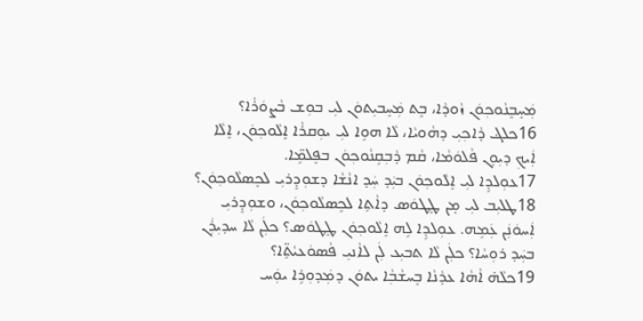ܡܲܚܸܒܸܢܵܘܟ݂ܘܿܢ ܙܵܘܕܵܐ، ܒܸܬ ܡܲܚܸܒܝܼܬܘܿܢ ܠܝܼ ܒܘܼܫ ܒܵܨܘܿܪܵܐ؟
16ܟܠܔ ܕܵܐܟ݂ܝܼ ܕܗܵܘܝܵܐ، ܠܵܐ ܗܘܹܐ ܠܝܼ ܝܘܼܩܪܵܐ ܐܸܠܵܘܟ݂ܘܿܢ، ܐܸܠܵܐ ܐܲܝܟ݂ ܕܝܼܘܸܢ ܦܵܠܘܿܡܵܐ، ܩܵܡ ܕܵܒ݂ܩܹܢܵܘܟ݂ܘܿܢ ܒܦܸܠܡܹ̈ܐ.
17ܥܘܼܠܕܹܐ ܠܝܼ ܐܸܠܵܘܟ݂ܘܿܢ ܒܝܲܕ ܚܲܕ ܐܢܵܫܵܐ ܕܫܘܼܕܸܪܝܼ ܠܟܸܣܠܵܘܟ݂ܘܿܢ؟
18ܛܠܝܼܒ ܠܝܼ ܡ̣ܢ ܛܸܛܘܿܣ ܕܐܵܬܹ‌ܐ ܠܟܸܣܠܵܘܟ݂ܘܿܢ، ܘܫܘܼܕܸܪܝܼ ܐܲܚܘܿܢܲܢ ܥܲܡܹܗ. ܥܘܼܠܕܹܐ ܠܹܗ ܐܸܠܵܘܟ݂ܘܿܢ ܛܸܛܘܿܣ؟ ܟܠܲܢ ܠܵܐ ܚܕܝܼܪܲܢ ܒܚܲܕ ܪܘܼܚܵܐ؟ ܟܠܲܢ ܠܵܐ ܬܒܝܼܥ ܠܲܢ ܠܐܵܢܝܼ ܦܵܣܘܿܥܝܵܬܹ̈‌ܐ؟
19ܟܠܵܗ̇ ܐܵܗܵܐ ܥܕܵܢܵܐ ܒܸܚܫܵܒ݂ܵܐ ܝܬܘܿܢ ܕܡܲܕܘܼܪܹܐ ܝܘܲܚ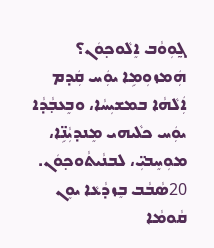ܓ̰ܘܼܘܵܒ ܐܸܠܵܘܟ݂ܘܿܢ؟ ܗܲܡܙܘܼܡܹܐ ܝܘܲܚ ܩܲܕܡ ܐܲܠܵܗܵܐ ܒܡܫܝܼܚܵܐ، ܘܒܸܥܒ݂ܵܕܵܐ ܝܘܲܚ ܟܠܵܝܗ‌ܝ ܡܸܢܕܝܼܵܢܹ̈ܐ، ܡܘܼܚܸܒܝܼ̈، ܠܒܢܵܝܬܵܘܟ݂ܘܿܢ.
20ܣܵܒܵܒ ܒܸܙܕܵܥܵܐ ܝܘܸܢ ܩܵܘܡܵܐ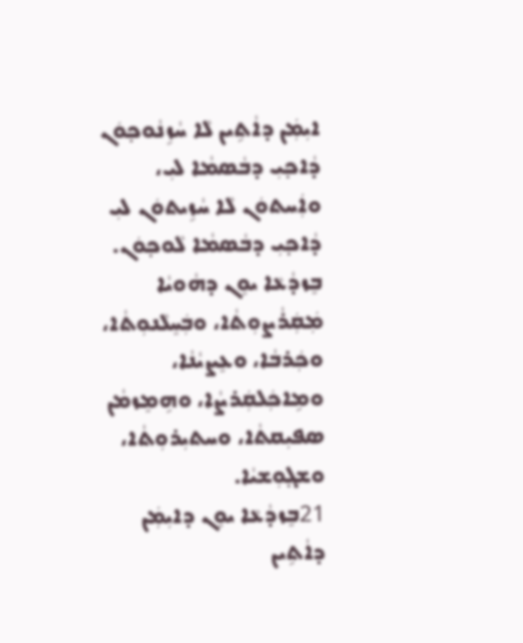ܐܝܼܡܲܢ ܕܐܵܬܹܝܢ ܠܵܐ ܚܵܙܹܢܵܘܟ݂ܘܿܢ ܕܵܐܟ݂ܝܼ ܕܒܵܣܡܵܐ ܠܝܼ، ܘܐܲܚܬܘܿܢ ܠܵܐ ܚܵܙܹܝܬܘܿܢ ܠܝܼ ܕܵܐܟ݂ܝܼ ܕܒܵܣܡܵܐ ܠܵܘܟ݂ܘܿܢ. ܒܸܙܕܵܥܵܐ ܝܘܸܢ ܕܗܵܘܝܵܐ ܡܲܩܲܪܵܨܘܼܬܵ‌ܐ، ܘܒܲܚܸܠܵܢܘܼܬܵ‌ܐ، ܘܟܲܪܒܵܐ، ܘܥܸܨܝܵܢܵܐ، ܘܡܹܐܟܲܠܩܲܪܨܵܐ، ܘܗܹܡܸܙܡܵܢ ܣܦܝܼܩܬܵ‌ܐ، ܘܚܬܝܼܪܘܼܬܵ‌ܐ، ܘܫܓ݂ܘܼܫܝܵܐ.
21ܒܸܙܕܵܥܵܐ ܝܘܸܢ ܕܐܝܼܡܲܢ ܕܐܵܬܹܝܢ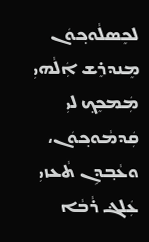ܠܟܸܣܠܵܘܟ݂ܘܿܢ ܡܸܢܕܪܸܫ ܐܲܠܵܗ‌ܝܼ ܡܲܡܟܸܟ݂ ܠܝܼ ܩܲܕܡܵܘܟ݂ܘܿܢ، ܘܥܵܒ݂ܕܹܢ ܬܵܥܙܝܼ ܥܲܠܔ ܪܵܒܵܐ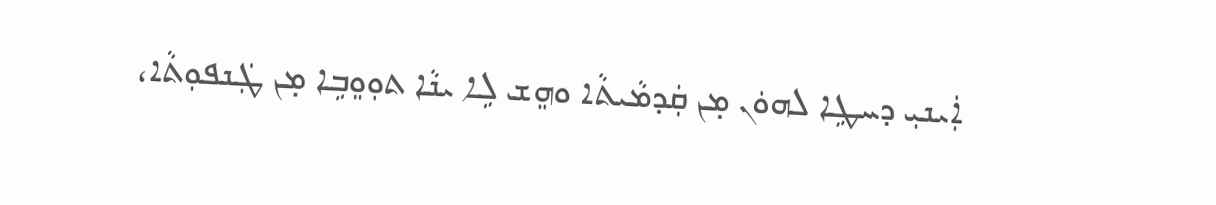ܐܲܝܢܝܼ ܕܚܛܹܐ ܠܗܘܿܢ ܡ̣ܢ ܩܲܕܡܵܝܬܵ‌ܐ ܘܗܸܫ ܠܹܐ ܝܢܵܐ ܬܘܼܘܸܒܹܐ ܡ̣ܢ ܛܲܢܦܘܼܬܵ‌ܐ،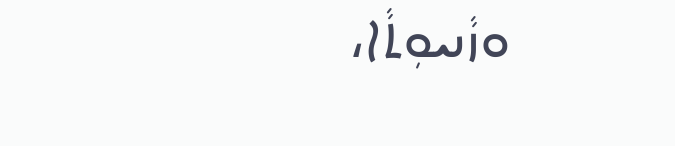ܘܙܵܢܝܘܼܬܵ‌ܐ،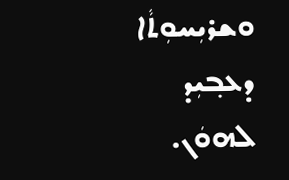ܘܫܪܝܼܚܘܼܬܵ‌ܐ ܕܥܒ݂ܝܼܕ ܠܗܘܿܢ.